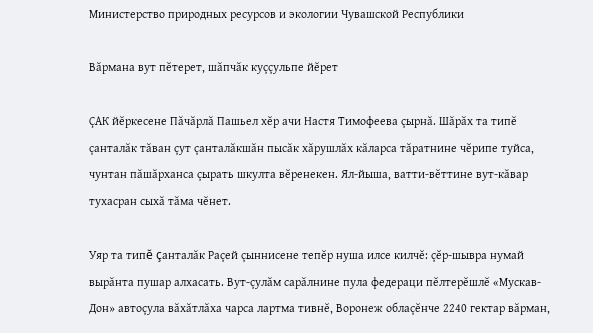Министерство природных ресурсов и экологии Чувашской Республики

Вăрмана вут пĕтерет, шăпчăк куççульпе йĕрет

ÇАК йĕркесене Пăчăрлă Пашьел хĕр ачи Настя Тимофеева çырнă. Шăрăх та типĕ çанталăк тăван çут çанталăкшăн пысăк хăрушлăх кăларса тăратнине чĕрипе туйса, чунтан пăшăрханса çырать шкулта вĕренекен. Ял-йыша, ватти-вĕттине вут-кăвар тухасран сыхă тăма чĕнет.

Уяр та типĕ çанталăк Раçей çыннисене тепĕр нуша илсе килчĕ: çĕр-шывра нумай вырăнта пушар алхасать. Вут-çулăм сарăлнине пула федераци пĕлтерĕшлĕ «Мускав-Дон» автоçула вăхăтлăха чарса лартма тивнĕ, Воронеж облаçĕнче 2240 гектар вăрман,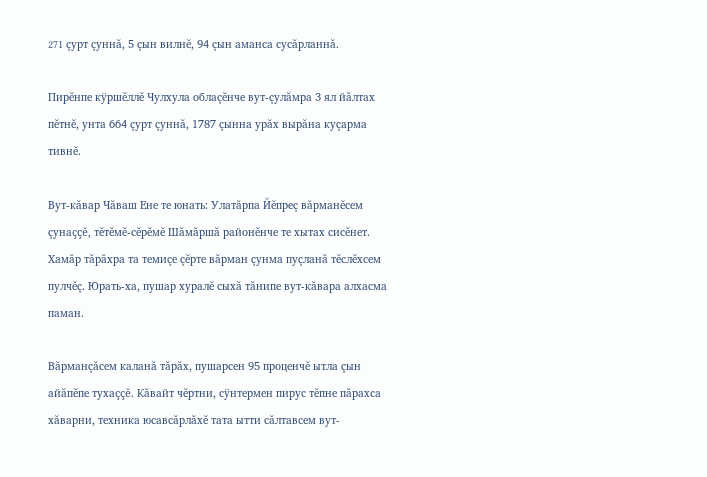271 çурт çуннă, 5 çын вилнĕ, 94 çын аманса сусăрланнă.

Пирĕнпе кÿршĕллĕ Чулхула облаçĕнче вут-çулăмра 3 ял йăлтах пĕтнĕ, унта 664 çурт çуннă, 1787 çынна урăх вырăна куçарма тивнĕ.

Вут-кăвар Чăваш Ене те юнать: Улатăрпа Йĕпреç вăрманĕсем çунаççĕ, тĕтĕмĕ-сĕрĕмĕ Шăмăршă районĕнче те хытах сисĕнет. Хамăр тăрăхра та темиçе çĕрте вăрман çунма пуçланă тĕслĕхсем пулчĕç. Юрать-ха, пушар хуралĕ сыхă тăнипе вут-кăвара алхасма паман.

Вăрманçăсем каланă тăрăх, пушарсен 95 проценчĕ ытла çын айăпĕпе тухаççĕ. Кăвайт чĕртни, сÿнтермен пирус тĕпне пăрахса хăварни, техника юсавсăрлăхĕ тата ытти сăлтавсем вут-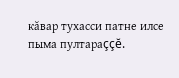кăвар тухасси патне илсе пыма пултараççĕ.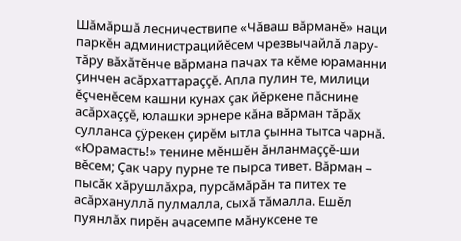Шăмăршă лесничествипе «Чăваш вăрманĕ» наци паркĕн администрацийĕсем чрезвычайлă лару-тăру вăхăтĕнче вăрмана пачах та кĕме юраманни çинчен асăрхаттараççĕ. Апла пулин те, милици ĕçченĕсем кашни кунах çак йĕркене пăснине асăрхаççĕ, юлашки эрнере кăна вăрман тăрăх сулланса çÿрекен çирĕм ытла çынна тытса чарнă. «Юрамасть!» тенине мĕншĕн ăнланмаççĕ-ши вĕсем; Çак чару пурне те пырса тивет. Вăрман – пысăк хăрушлăхра, пурсăмăрăн та питех те асăрхануллă пулмалла, сыхă тăмалла. Ешĕл пуянлăх пирĕн ачасемпе мăнуксене те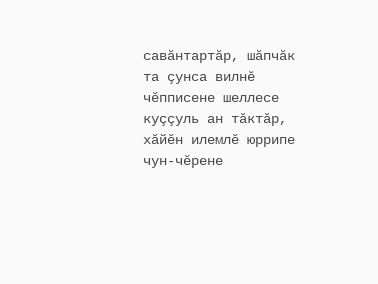савăнтартăр, шăпчăк та çунса вилнĕ чĕпписене шеллесе куççуль ан тăктăр, хăйĕн илемлĕ юррипе чун-чĕрене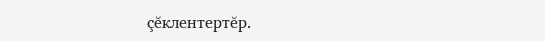çĕклентертĕр.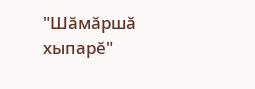"Шăмăршă хыпарĕ"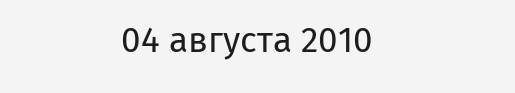04 августа 2010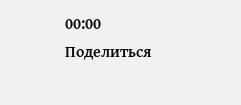00:00
Поделиться